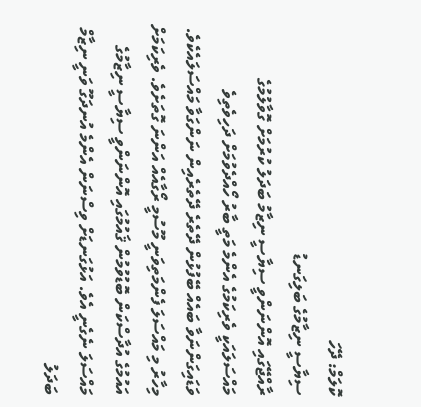ކޮލަމް: ދޭހަ
ސިޔާސީ ނިޒާމުގެ ބަލިގަނޑު
ރާއްޖޭގައި އޮންނަންވީ ސިޔާސީ ނިޒާމު ބަދަލު ކުރުމަށް ގޮވާލުމުގެ މައްސަލައަކީ ވެރިކަމުގެ އެންމެ މަތީ ބާރު ހޯއްދެވުމަށް ދަހިވެތިވެ ވަޑައިގަންނަވާ ބައެއް ބޭފުޅުން ދޭތެރެ ދޭތެރެއިން ނަންގަވާ މައްސަލައެކެވެ. މިހާރު މި މައްސަލަ ފެންމަތިވަނީ މޫސުމީ ރޯގާއެއް އަންނަ ގޮތަށެވެ. ވެރިކަމަށް އައުމުގެ އުދާސްކަން ބޮޑުވުމުން ޤައުމުގައި އޮންނަންވީ ސިޔާސީ ނިޒާމުގެ މައްސަލަ ނެގެނީ އެވެ. އަޅުގަނޑަށް ވިސްނަން އެންމެ އުނދަގޫ ވަނީ ނިޒާމް ބަދަލު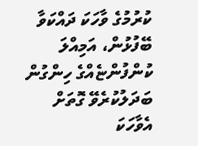ކުރުމުގެ ވާހަކަ ދައްކަވާ ބޭފުޅުން، އަމިއްލަ ކުންފުންޏެއްގެ ހިންގުން ބަދަލުކުރެވޭ ގޮތަށް އެވާހަކަ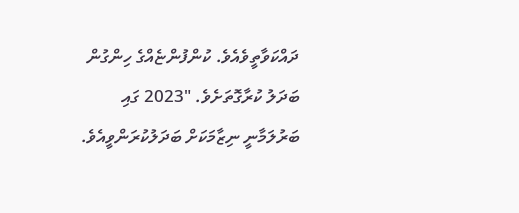ދައްކަވާތީވެއެވެ. ކުންފުންޏެއްގެ ހިންގުން ބަދަލު ކުރާގޮތަށެވެ. "2023 ގައި ބަރުލަމާނީ ނިޒާމަކަށް ބަދަލުކުރަންވީއެވެ.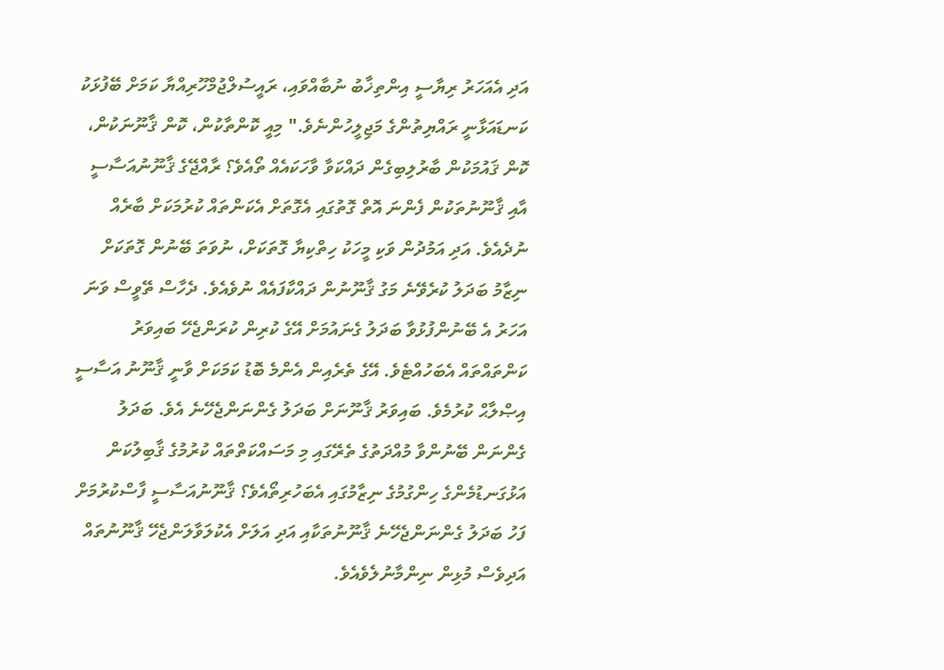އަދި އެއަހަރު ރިޔާސީ އިންތިޚާބު ނުބާއްވައި، ރައީސުލްޖުމްހޫރިއްޔާ ކަމަށް ބޭފުޅަކު ކަނޑައަޅާނީ ރައްޔިތުންގެ މަޖިލީހުންނެވެ." މިއީ ކޮންތާކުން، ކޮން ޤާނޫނަކުން، ކޮން ޤައުމަކުން ބާރުލިބިގެން ދައްކަވާ ވާހަކައެއް ތޯއެވެ؟ ރާއްޖޭގެ ޤާނޫނުއަސާސީ އާއި ޤާނޫނުތަކުން ފެންނަ އޮތް ގޮތުގައި އެގޮތަށް އެކަންތައް ކުރުމަކަށް ބާރެއް ނުދެއެވެ. އަދި އަމުދުން ވަކި މީހަކު ހިތްކިޔާ ގޮތަކަށް، ނުވަތަ ބޭނުން ގޮތަކަށް ނިޒާމު ބަދަލު ކުރެވޭނެ މަގު ޤާނޫނުން ދައްކާފައެއް ނުވެއެވެ. ދެހާސް ތޭވީސް ވަނަ އަހަރު އެ ބޭނުންފުޅުވާ ބަދަލު ގެނައުމަށް އޭގެ ކުރިން ކުރަންޖެހޭ ބައިވަރު ކަންތައްތައް އެބަހުއްޓެވެ. އޭގެ ތެރެއިން އެންމެ ބޮޑު ކަމަކަށް ވާނީ ޤާނޫނު އަސާސީ އިޞްލާޙް ކުރުމެވެ. ބައިވަރު ޤާނޫނަށް ބަދަލު ގެންނަންޖެހޭނެ އެވެ. ބަދަލު ގެންނަން ބޭނުންވާ މުއްދަތުގެ ތެރޭގައި މި މަސައްކަތްތައް ކުރުމުގެ ޤާބިލުކަން އަޅުގަނޑުމެންގެ ހިންގުމުގެ ނިޒާމުގައި އެބަހުރިތޯއެވެ؟ ޤާނޫނުއަސާސީ ފާސްކުރުމަށް ފަހު ބަދަލު ގެންނަންޖެހޭނެ ޤާނޫނުތަކާއި އަދި އަލަށް އެކުލަވާލަންޖެހޭ ޤާނޫނުތައް އަދިވެސް މުޅިން ނިންމާނުލެވެއެވެ.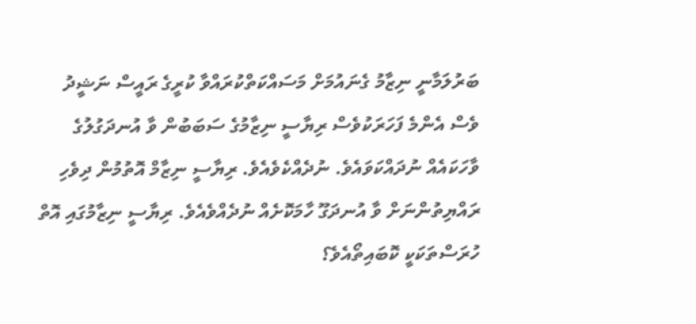ބަރުލަމާނީ ނިޒާމު ގެނައުމަށް މަސައްކަތްކުރައްވާ ކުރީގެ ރައީސް ނަޝީދު ވެސް އެންމެ ފަހަރަކުވެސް ރިޔާސީ ނިޒާމުގެ ސަބަބުން ވާ އުނދަގުލުގެ ވާހަކައެއް ނުދައްކަވައެވެ. ނުދެއްކެވެއެވެ. ރިޔާސީ ނިޒާމް އޮތުމުން ދިވެހި ރައްޔިތުންނަށް ވާ އުނދަގޫ ހާމަކޮށެއް ނުދެއްވެއެވެ. ރިޔާސީ ނިޒާމުގައި އޮތް ހުރަސްތަކަކީ ކޮބައިތޯއެވެ؟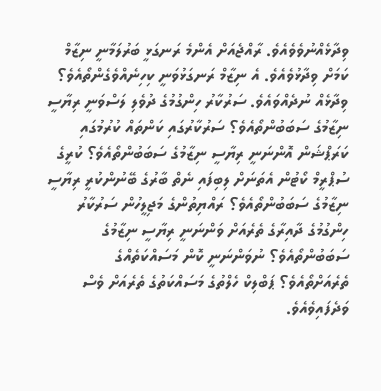ވިދާޅެއްނުވެވެއެވެ. ރާއްޖެއަށް އެންމެ ރަނގަޅީ ބަރުލަމާނީ ނިޒާމް ކަމަށް ވިދާޅުވެއެވެ. އެ ނިޒާމް ރަނގަޅުވަނީ ކިހިނެއްވެގެންތޯއެވެ؟ ވިދާޅެއް ނުދެއްވައެވެ. ސަރުކާރު ހިންގުމުގެ ދުވެލި ލަސްވަނީ ރިޔާސީ ނިޒާމުގެ ސަބަބުންތޯއެވެ؟ ސަރުކާރުގައި ކަންތައް ކުރުމުގައި ކަރަޕްޝަން އޮންނަނީ ރިޔާސީ ނިޒާމުގެ ސަބަބުންތޯއެވެ؟ ކުރީގެ ސުޕްރީމް ކޯޓުން އެތަނަށް ލިބިފައި ނެތް ބާރުގެ ބޭނުންކުރީ ރިޔާސީ ނިޒާމުގެ ސަބަބުންތޯއެވެ؟ ރައްޔިތުންގެ މަޖިލީހުން ސަރުކާރު ހިންގުމުގެ ދާއިރާގެ ތެރެއަށް ވަންނަނީ ރިޔާސީ ނިޒާމުގެ ސަބަބުންތޯއެވެ؟ ނުވަންނަނީ ކޮން މަސައްކަތެއްގެ ތެރެއަށްތޯއެވެ؟ ޕަބްލިކް ހެލްތުގެ މަސައްކަތުގެ ތެރެއަށް ވެސް ވަދެފައިވެއެވެ.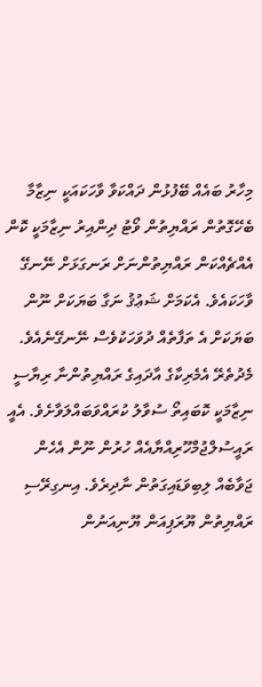މިހާރު ބައެއް ބޭފުޅުން ދައްކަވާ ވާހަކައަކީ ނިޒާމާ ބެހޭގޮތުން ރައްޔިތުން ވޯޓު ދިންއިރު ނިޒާމަކީ ކޮން އެއްޗެއްކަން ރައްޔިތުންނަށް ރަނގަޅަށް ނޭނގޭ ވާހަކައެވެ. އެކަމަށް ޝަޢުޤު ނަގާ ބަޔަކަށް ނޫން ބަޔަކަށް އެ ތަފާތެއް ދުވަހަކުވެސް ނޭނގޭނެއެވެ. މެދުތެރޭ އެމެރިކާގެ އާދައިގެ ރައްޔިތުންނާ ރިޔާސީ ނިޒާމަކީ ކޮބައިތޯ ސުވާލު ކުރައްވަބައްލަވާށެވެ. އެއީ ރައީސުލްޖުމްހޫރިއްޔާއެއް ހުރުން ނޫން އެހެން ޖަވާބެއް ލިބިވަޑައިގަތުން ނާދިރެވެ. އިނގިރޭސި ރައްޔިތުން ޔޫރަޕިއަން ޔޫނިއަނުން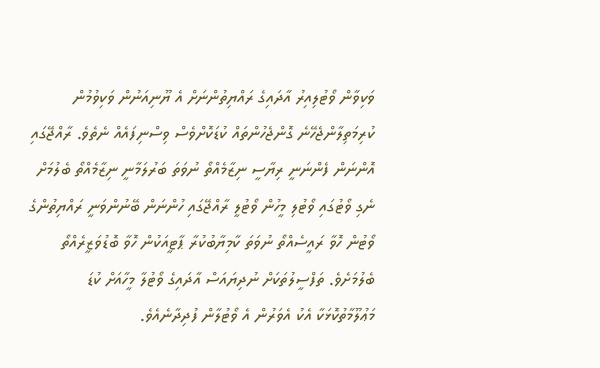ވަކިވާން ވޯޓުލިއިރު އާދައިގެ ރައްޔިތުންނަށް އެ ޔޫނިއަނުން ވަކިވުމުން ކުރިމަތިލާންޖެހޭނެ ގޮންޖެހުންތައް ކުޑަކޮށްވެސް ވިސްނިފައެއް ނެތެވެ. ރާއްޖޭގައި އޮންނަން ފެންނަނީ ރިޔާސީ ނިޒާމެއްތޯ ނުވަތަ ބަރުލަމާނީ ނިޒާމެއްތޯ ބެލުމަށް ނެގި ވޯޓުގައި ވޯޓުލި މީހުން ވޯޓުލީ ރާއްޖޭގައި ހުންނަން ބޭނުންވަނީ ރައްޔިތުންގެ ވޯޓުން ހޮވާ ރައީސެއްތޯ ނުވަތަ ކާމިޔާބުކުރާ ޕާޓީއަކުން ހޮވާ ބޮޑުވަޒީރެއްތޯ ބެލުމަށެވެ. ތަފްސީލުތަކަށް ނުދިޔައަސް އާދައިގެ ވޯޓުލާ މީހާއަށް ކުޑަ މަޢުލޫމާތުކޮޅަކާ އެކު އެވަރުން އެ ވޯޓުލާން ފުދިދާނެއެވެ.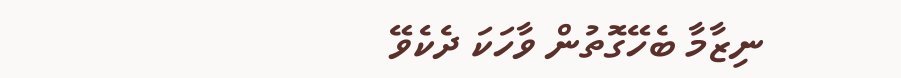ނިޒާމާ ބެހޭގޮތުން ވާހަކަ ދެކެވޭ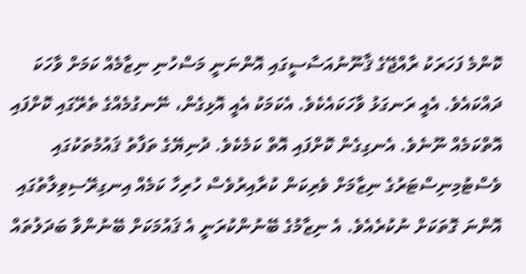ކޮންމެ ފަހަރަކު ރާއްޖޭގެ ޤާނޫނުއަސާސީގައި އޮންނަނީ މަސްހުނި ނިޒާމެއް ކަމަށް ވާހަކަ ދައްކައެވެ. އެއީ ރަނގަޅު ވާހަކައެކެވެ. އެކަމަކު އެއީ އޮޅިގެން، ނޭނގުމެއްގެ ތެރޭގައި ކޮށްފައި އޮތްކަމެއް ނޫނެވެ. އެނގިގެން ކޮށްފައި އޮތް ކަމެކެވެ. ދުނިޔޭގެ ތަފާތު ޤައުމުތަކުގައި ވެސްޓުމިނިސްޓަރުގެ ނިޒާމަށް ވެރިކަން ކުރާއިރުވެސް ހުރިހާ ކަމެއް އިނގިރޭސިވިލާތުގައި އޮންނަ ގޮތަކަށް ނުކުރެއެވެ. އެ ނިޒާމުގެ ބޭނުންކުރަނީ އެ ޤައުމަކަށް ބޭނުންވާ ބަދަލުތައް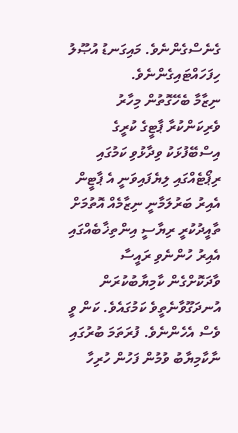ގެނެސްގެންނެވެ. މައިގަނޑު އުޞޫލު ހިފަހައްޓައިގެންނެވެ.
ނިޒާމާ ބެހޭގޮތުން މިހާރު ވެރިކަންކުރާ ޕާޓީގެ ކުރީގެ އިސްބޭފުޅަކު ވިދާޅުވި ކަމުގައި ރިޕޯޓެއްގައި ލިޔެފައިވަނީ އެ ޕާޓީން އެއިރު ބަރުލަމާނީ ނިޒާމެއް އޮތުމަށް ތާއީދުކުރީ ރިޔާސީ އިންތިޚާބެއްގައި އެއިރު ހުންނެވި ރައީސާ ވާދަކޮށްގެން ކާމިޔާބުކުރަން އުނދަގޫވާނެތީވެ ކަމުގައެވެ. ކަން ވީ ވެސް އެހެންނެވެ. ފުރަތަމަ ބުރުގައި ނާކާމިޔާބު ވުމުން ފަހުން ހުރިހާ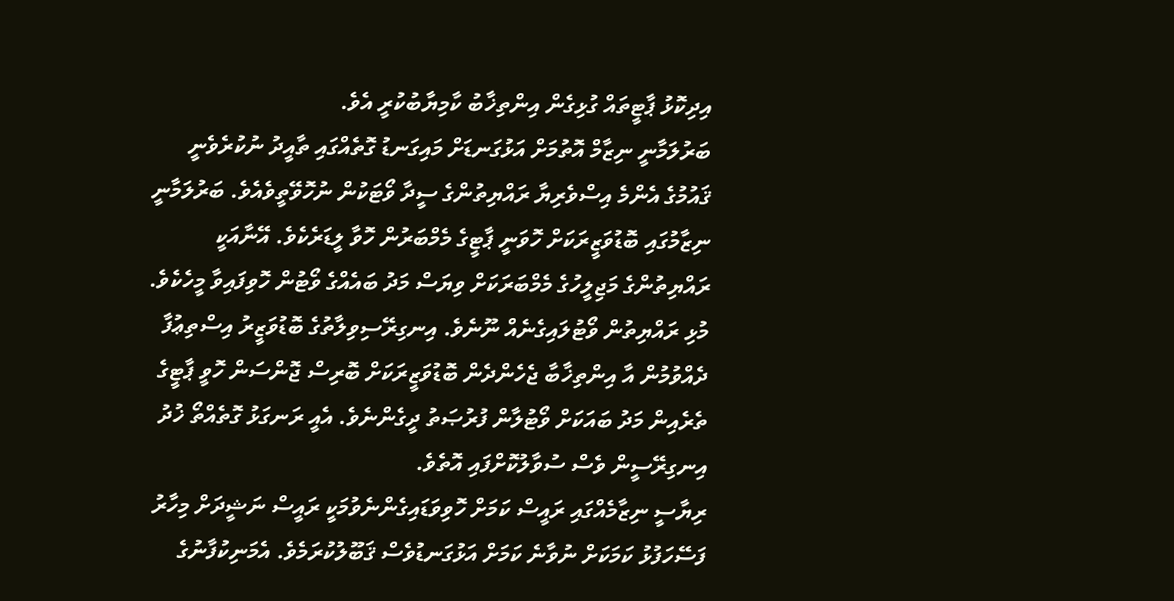އިދިކޮޅު ޕާޓީތައް ގުޅިގެން އިންތިޚާބު ކާމިޔާބުކުރީ އެވެ.
ބަރުލަމާނީ ނިޒާމް އޮތުމަށް އަޅުގަނޑަށް މައިގަނޑު ގޮތެއްގައި ތާއީދު ނުކުރެވެނީ ޤައުމުގެ އެންމެ އިސްވެރިޔާ ރައްޔިތުންގެ ސީދާ ވޯޓަކުން ނުހޮވޭތީވެއެވެ. ބަރުލަމާނީ ނިޒާމުގައި ބޮޑުވަޒީރަކަށް ހޮވަނީ ޕާޓީގެ މެމްބަރުން ހޮވާ ލީޑަރެކެވެ. އޭނާއަކީ ރައްޔިތުންގެ މަޖިލީހުގެ މެމްބަރަކަށް ވިޔަސް މަދު ބައެއްގެ ވޯޓުން ހޮވިފައިވާ މީހެކެވެ. މުޅި ރައްޔިތުން ވޯޓުލައިގެނެއް ނޫނެވެ. އިނގިރޭސިވިލާތުގެ ބޮޑުވަޒީރު އިސްތިޢުފާ ދެއްވުމުން އާ އިންތިޚާބާ ޖެހެންދެން ބޮޑުވަޒީރަކަށް ބޮރިސް ޖޮންސަން ހޮވީ ޕާޓީގެ ތެރެއިން މަދު ބައަކަށް ވޯޓުލާން ފުރުޞަތު ދީގެންނެވެ. އެއީ ރަނގަޅު ގޮތެއްތޯ ޚުދު އިނގިރޭސީން ވެސް ސުވާލުކޮށްފައި އޮތެވެ.
ރިޔާސީ ނިޒާމެއްގައި ރައީސް ކަމަށް ހޮވިވަޑައިގެންނެވުމަކީ ރައީސް ނަޝީދަށް މިހާރު ފަސޭހަފުޅު ކަމަކަށް ނުވާނެ ކަމަށް އަޅުގަނޑުވެސް ޤަބޫލުކުރަމެވެ. އެމަނިކުފާނުގެ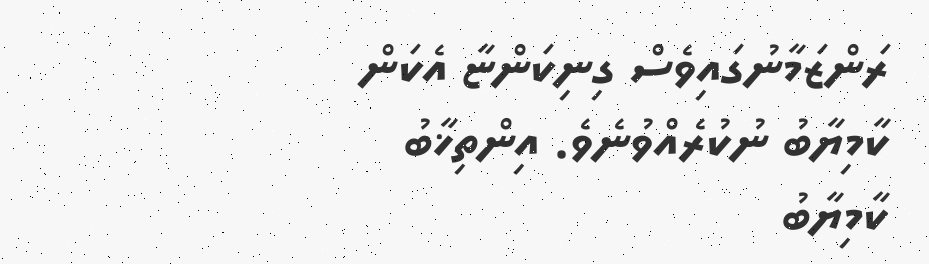ރަންޒަމާނުގައިވެސް ގިނިކަންޏާ އެކަން ކާމިޔާބު ނުކުރެއްވުނެވެ. އިންތިޚާބު ކާމިޔާބު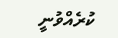ކުރެއްވުނީ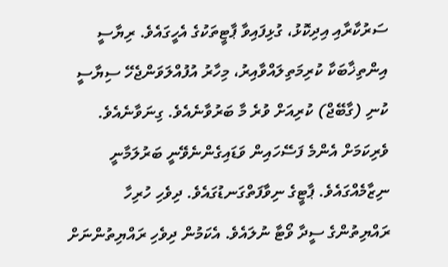ސަރުކާރާއި އިދިކޮޅު، ގުޅިފައިވާ ޕާޓީތަކުގެ އެހީގައެވެ. ރިޔާސީ އިންތިޚާބަކާ ކުރިމަތިލައްވާއިރު، މިހާރު އުފުއްލަވަންޖެހޭ ސިޔާސީ ކުނި (ގާބޭޖް) ކުރިއަށް ވުރެ މާ ބަރުވާނެއެވެ. ގިނަވާނެއެވެ. ވެރިކަމަށް އެންމެ ފަސޭހައިން ވަޑައިގެންނެވޭނީ ބަރުލަމާނީ ނިޒާމެއްގައެވެ. ޕާޓީގެ ނިވާފަތްގަނޑުގައެވެ. ދިވެހި ހުރިހާ ރައްޔިތުންގެ ސީދާ ވޯޓާ ނުލައެވެ. އެކަމުން ދިވެހި ރައްޔިތުންނަށް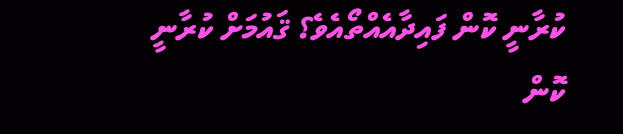ކުރާނީ ކޮން ފައިދާއެއްތޯއެވެ؟ ޤައުމަށް ކުރާނީ ކޮން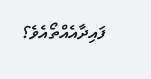ފައިދާއެއްތޯއެވެ؟